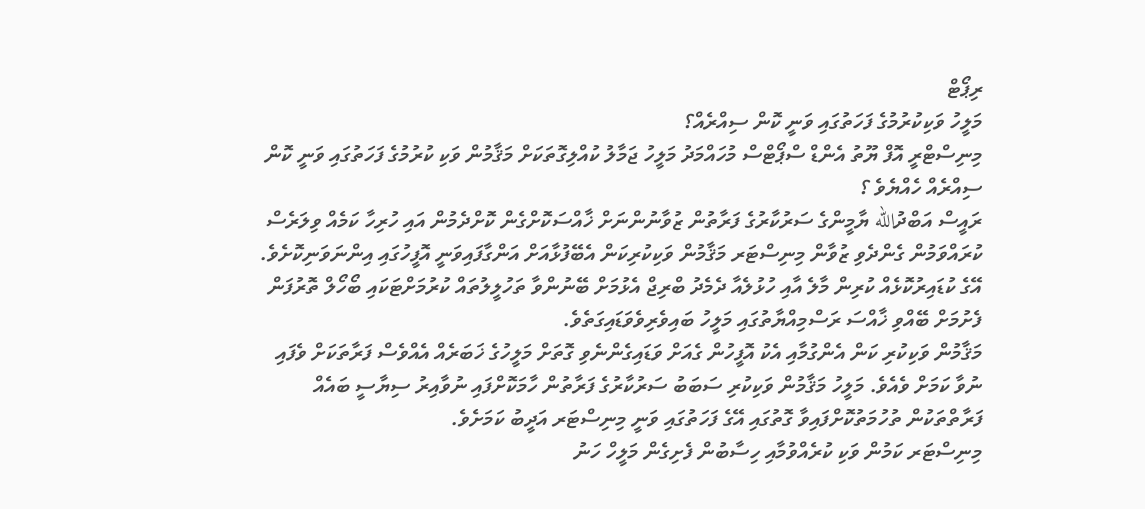ރިޕޯޓް
މަލީހު ވަކިކުރުމުގެ ފަހަތުގައި ވަނީ ކޮން ސިއްރެއް؟
މިނިސްޓްރީ އޮފް ޔޫތު އެންޑް ސްޕޯޓްސް މުހައްމަދު މަލީހު ޖަމާލު ކުއްލިގޮތަކަށް މަޤާމުން ވަކި ކުރުމުގެ ފަހަތުގައި ވަނީ ކޮން ސިއްރެއް ހެއްޔެވެ ؟
ރައީސް އަބްދުالله ޔާމީންގެ ސަރުކާރުގެ ފަރާތުން ޒުވާނުންނަށް ޚާއްސަކޮށްގެން ކޮށްދެމުން އައި ހުރިހާ ކަމެއް ވިލަރެސް ކުރައްވަމުން ގެންދެވި ޒުވާން މިނިސްޓަރ މަޤާމުން ވަކިކުރިކަން އެބޭފުޅާއަށް އަންގާފައިވަނީ އޮފީހުގައި އިންނަވަނިކޮށެވެ. އޭގެ ކުޑައިރުކޮޅެއް ކުރިން މާލެ އާއި ހުޅުލެއާ ދެމެދު ބްރިޖް އެޅުމަށް ބޭނުންވާ ތަހުލީލުތައް ކުރުމަށްޓަކައި ބޯހޯލް ތޮރުފަން ފެށުމަށް ބޭއްވި ޚާއްސަ ރަސްމިއްޔާތުގައި މަލީހު ބައިވެރިވެވަޑައިގަތެވެ.
މަޤާމުން ވަކިކުރި ކަން އެންގުމާއި އެކު އޮފީހުން ގެއަށް ވަޑައިގެންނެވި ގޮތަށް މަލީހުގެ ޚަބަރެއް އެއްވެސް ފަރާތަކަށް ވެފައި ނުވާ ކަމަށް ވެއެވެ. މަލީހު މަޤާމުން ވަކިކުރި ސަބަބު ސަރުކާރުގެ ފަރާތުން ހާމަކޮށްފައި ނުވާއިރު ސިޔާސީ ބައެއް ފަރާތްތަކުން ތުހުމަތުކޮށްފައިވާ ގޮތުގައި އޭގެ ފަހަތުގައި ވަނީ މިނިސްޓަރ އަދީބު ކަމަށެވެ.
މިނިސްޓަރ ކަމުން ވަކި ކުރެއްވުމާއި ހިސާބުން ފެށިގެން މަލީހް ހަނު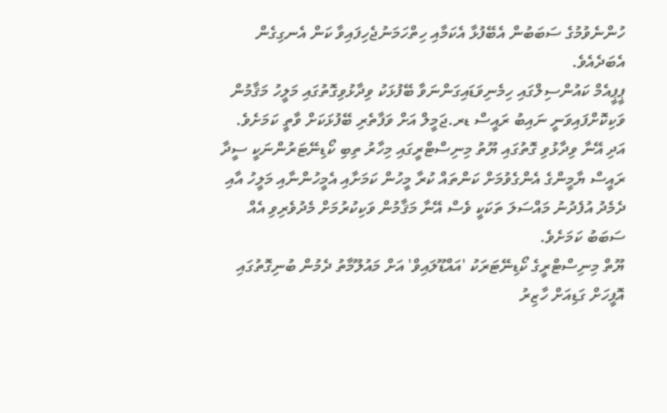ހުންނެވުމުގެ ސަބަބުން އެބޭފުޅާ އެކަމާއި ހިތްހަމަނުޖެހިފައިވާ ކަން އެނގިގެން އެބަދެއެވެ.
ޕީޕީއެމް ކައުންސިލްގައި ހިމެނިވަޑައިގަންނަވާ ބޭފުޅަކު ވިދާޅުވިގޮތުގައި މަލީހު މަޤާމުން ވަކިކޮށްފައިވަނީ ނައިބު ރައީސް ޑރ.ޖަމީލް އަށް ވަފާތެރި ބޭފުޅަކަށް ވާތީ ކަމަށެވެ. އަދި އޭނާ ވިދާޅުވި ގޮތުގައި ޔޫތު މިނިސްޓްރީގައި މިހާރު ތިބި ކޯޑިނޭޓަރުންނަކީ ސީދާ ރައީސް ޔާމީންގެ އެންގެވުމަށް ކަންތައް ކުރާ މީހުން ކަމަށާއި އެމީހުންނާއި މަލީހު އާއި ދެމެދު އުފެދުނު މައްސަލަ ތަކަކީ ވެސް އޭނާ މަޤާމުން ވަކިކުރުމަށް މެދުވެރިވި އެއް ސަބަބު ކަމަށެވެ.
ޔޫތް މިނިސްޓްރީގެ ކޯޑިނޭޓަރަކު 'އައްޑޫލައިވް' އަށް މައުލޫމާތު ދެމުން ބުނިގޮތުގައި އޮފީހަށް ގަޑިއަށް ހާޒިރު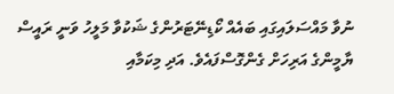ނުވާ މައްސަލައިގައި ބައެއް ކޯޑިނޭޓަރުންގެ ޝަކުވާ މަލީހު ވަނީ ރައީސް ޔާމީންގެ އަރިހަށް ގެންގޮސްފައެވެ. އަދި މިކަމާއި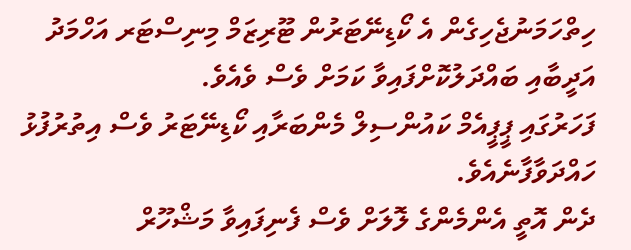ހިތްހަމަނުޖެހިގެން އެ ކޯޑިނޭޓަރުން ޓޫރިޒަމް މިނިސްޓަރ އަހްމަދު އަދީބާއި ބައްދަލުކޮށްފައިވާ ކަމަށް ވެސް ވެއެވެ.
ފަހަރުގައި ޕީޕީއެމް ކައުންސިލް މެންބަރާއި ކޯޑިނޭޓަރު ވެސް އިތުރުފުޅު ހައްދަވާފާނެއެވެ.
ދެން އޮތީ އެންމެންގެ ލޮލަށް ވެސް ފެނިފައިވާ މަޝްހޫރް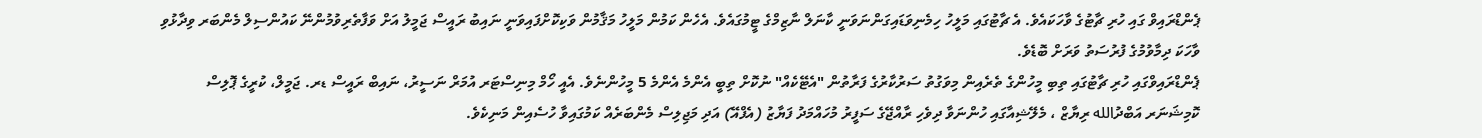ޕެންޑްރައިވް ގައި ހުރި ޗާޓުގެ ވާހަކައެވެ. އެ ޗާޓުގައި މަލީހު ހިމެނިވަޑައިގަންނަވަނީ ކާނަލް ނާޒިމްގެ ޓީމުގައެވެ. އެހެން ކަމުން މަލީހު މަޤާމުން ވަކިކޮށްފައިވަނީ ނައިބު ރައީސް ޖަމީލު އަށް ވަފާތެރިވުމުންނޭ ކައުންސިލް މެންބަރ ވިދާޅުވި ވާހަކަ ދިމާވުމުގެ ފުރުސަތު ވަރަށް ބޮޑެވެ.
ޕެންޑްރައިވްގައި ހުރި ޗާޓުގައި ތިބި މީހުންގެ ތެރެއިން މިވަގުތު ސަރުކާރުގެ ފަރާތުން "އެޓޭކެއް" ނުކޮށް ތިބީ އެންމެ އެންމެ 5 މީހުންނެވެ. އެއީ ހޯމް މިނިސްޓަރ އުމަރް ނަސީރު، ނައިބް ރައީސް ޑރ. ޖަމީލް، ކުރީގެ ޕޮލިސް ކޮމިޝަނަރ އަބްދުالله ރިޔާޒް ، މެލޭޝިއާގައި ހުންނަވާ ދިވެހި ރާއްޖޭގެ ސަފީރު މުހައްމަދު ފަޔާޒު (އެފްއޭ) އަދި މަޖިލިސް މެންބަރެއް ކަމުގައިވާ ހުސެއިން މަނިކެވެ.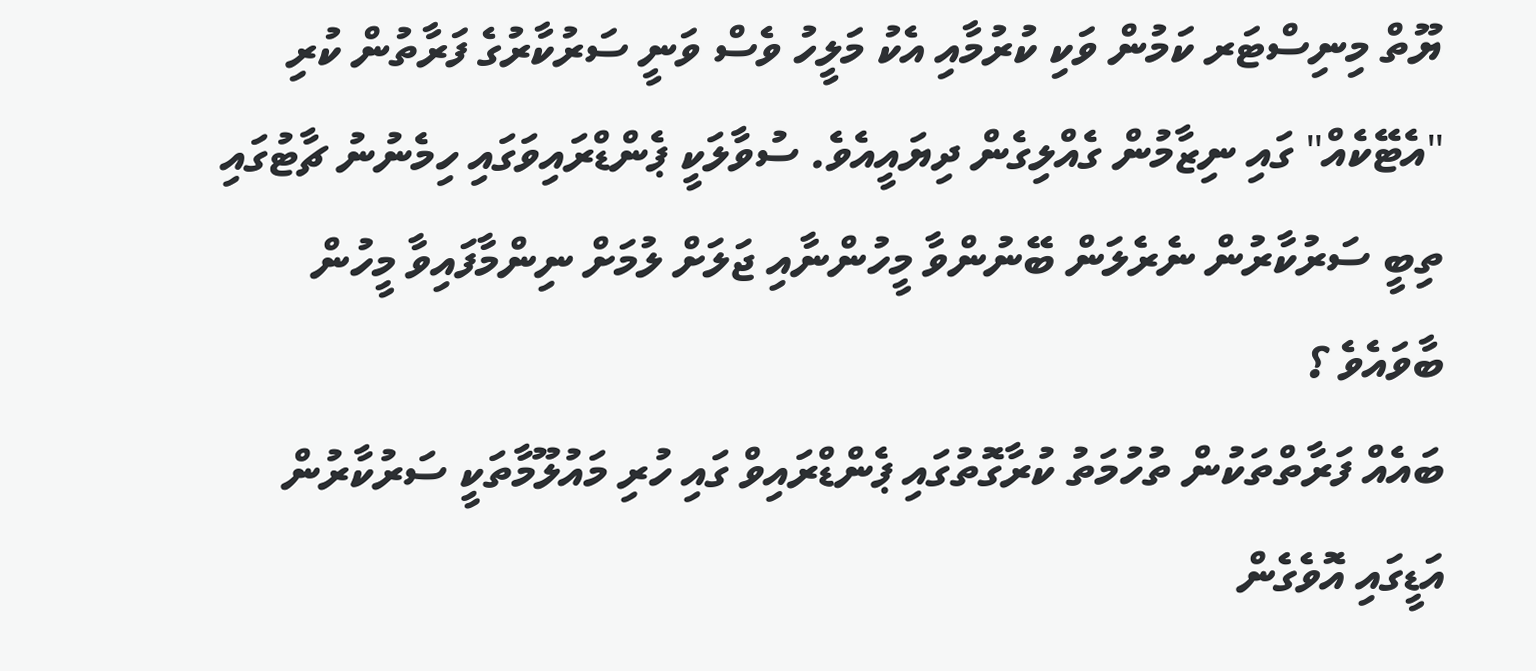ޔޫތް މިނިސްޓަރ ކަމުން ވަކި ކުރުމާއި އެކު މަލީހު ވެސް ވަނީ ސަރުކާރުގެ ފަރާތުން ކުރި "އެޓޭކެއް" ގައި ނިޒާމުން ގެއްލިގެން ދިޔައީއެވެ. ސުވާލަކީ ޕެންޑްރައިވަގައި ހިމެނުނު ޗާޓުގައި ތިބީ ސަރުކާރުން ނެރެލަން ބޭނުންވާ މީހުންނާއި ޖަލަށް ލުމަށް ނިންމާފައިވާ މީހުން ބާވައެވެ ؟
ބައެއް ފަރާތްތަކުން ތުހުމަތު ކުރާގޮތުގައި ޕެންޑްރައިވް ގައި ހުރި މައުލޫމާތަކީ ސަރުކާރުން އަޑީގައި އޮވެގެން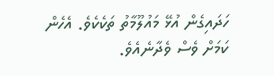ހަދައިގެން އުޅޭ މައުލޫމާތު ތަކެކެވެ. އެހެން ކަމަށް ވެސް ވެދާނެއެވެ.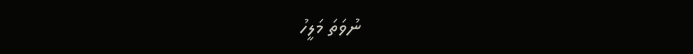ނުވަތަ މަލީހު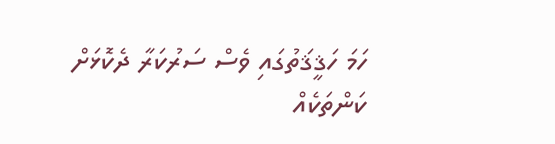ހަމަ ހަޤީޤަތުގައި ވެސް ސަރުކަރާ ދެކޮޅަށް ކަންތަކެއް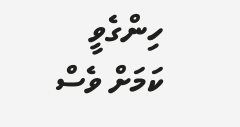ހިންގެވީ ކަމަށް ވެސް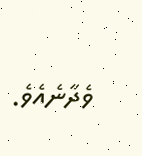ވެދާނެއެވެ.